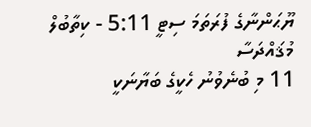ޔޫޙަންނާގެ ފުރަތަމަ ސިޓީ 5:11 - ކިތާބުލް މުޤައްދަސާ
11 މި ބުނެވުނު ހެކީގެ ބަޔާނަކީ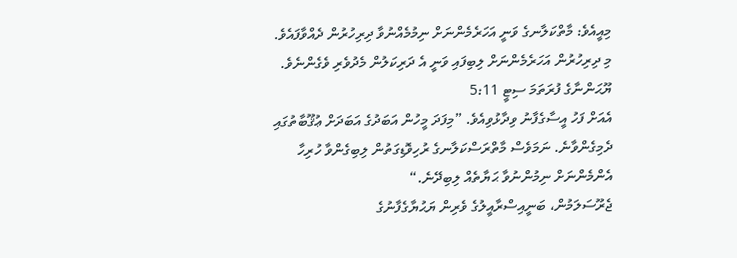މިއީއެވެ: މާތްކަލާނގެ ވަނީ އަހަރެމެންނަށް ނިމުމެއްނުވާ ދިރިހުރުން ދެއްވާފައެވެ. މި ދިރިހުރުން އަހަރެމެންނަށް ލިބިފައި ވަނީ އެ ދަރިކަލުން މެދުވެރި ވެގެންނެވެ.
ޔޫޙަންނާގެ ފުރަތަމަ ސިޓީ 5:11
އެއަށް ފަހު އީސާގެފާނު ވިދާޅުވިއެވެ. ”މިފަދަ މީހުން އަބަދުގެ އަބަދަށް ޢުޤޫބާތުގައި ދެމިގެންވާނެ. ނަމަވެސް މާތްރަސްކަލާނގެ ރުހިވޮޑިގަތުން ލިބިގެންވާ ހުރިހާ އެންމެންނަށް ނިމުންނުވާ ޙަޔާތެއް ލިބިދޭނެ.“
ޖެރޫސަލަމުން، ބަނީއިސްރާއީލުގެ ވެރިން ޔަޙުޔާގެފާނުގެ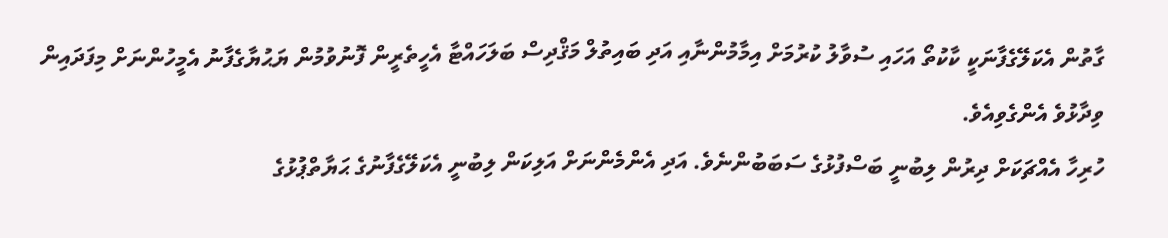ގާތުން އެކަލޭގެފާނަކީ ކާކުތޯ އަހައި ސުވާލު ކުރުމަށް އިމާމުންނާއި އަދި ބައިތުލް މަޤްދިސް ބަލަހައްޓާ އެހީތެރީން ފޮނުވުމުން ޔަޙުޔާގެފާނު އެމީހުންނަށް މިފަދައިން ވިދާޅުވެ އެންގެވިއެވެ.
ހުރިހާ އެއްޗަކަށް ދިރުން ލިބުނީ ބަސްފުޅުގެ ސަބަބުންނެވެ. އަދި އެންމެންނަށް އަލިކަން ލިބުނީ އެކަލޭގެފާނުގެ ޙަޔާތްޕުޅުގެ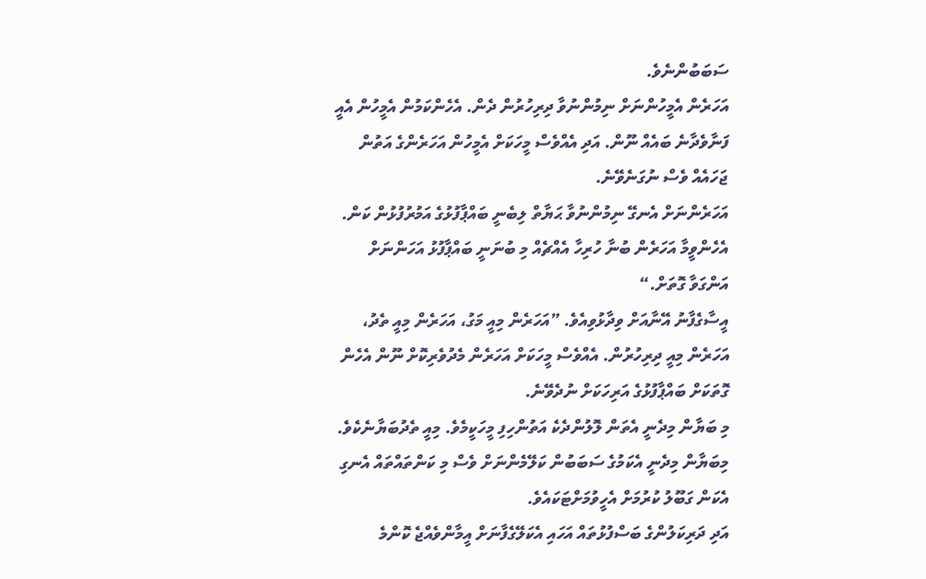ސަބަބުންނެވެ.
އަހަރެން އެމީހުންނަށް ނިމުންނުވާ ދިރިހުރުން ދެން. އެހެންކަމުން އެމީހުން އެއީ ފަނާވެދާނެ ބައެއް ނޫން. އަދި އެއްވެސް މީހަކަށް އެމީހުން އަހަރެންގެ އަތުން ޖަހައެއް ވެސް ނުގަނެވޭނެ.
އަހަރެންނަށް އެނގޭ ނިމުންނުވާ ޙަޔާތް ލިބެނީ ބައްޕާފުޅުގެ އަމުރުފުޅުން ކަން. އެހެންވީމާ އަހަރެން ބުނާ ހުރިހާ އެއްޗެއް މި ބުނަނީ ބައްޕާފުޅު އަހަންނަށް އަންގަވާ ގޮތަށް.“
އީސާގެފާނު އޭނާއަށް ވިދާޅުވިއެވެ. ”އަހަރެން މިއީ މަގު، އަހަރެން މިއީ ތެދު، އަހަރެން މިއީ ދިރިހުރުން. އެއްވެސް މީހަކަށް އަހަރެން މެދުވެރިކޮށް ނޫން އެހެން ގޮތަކަށް ބައްޕާފުޅުގެ އަރިހަކަށް ނުދެވޭނެ.
މި ބަޔާން މިދެނީ އެތަން ލޮލުންދެކެ އަތުންހިފި މީހަކީމެވެ. މިއީ ތެދުބަޔާނެކެވެ. މިބަޔާން މިދެނީ އެކަމުގެ ސަބަބުން ކަލޭމެންނަށް ވެސް މި ކަންތައްތައް އެނގި އެކަން ގަބޫލު ކުރުމަށް އެހީވުމަށްޓަކައެވެ.
އަދި ދަރިކަލުންގެ ބަސްފުޅުތައް އަހައި އެކަލޭގެފާނަށް އީމާންވެއްޖެ ކޮންމެ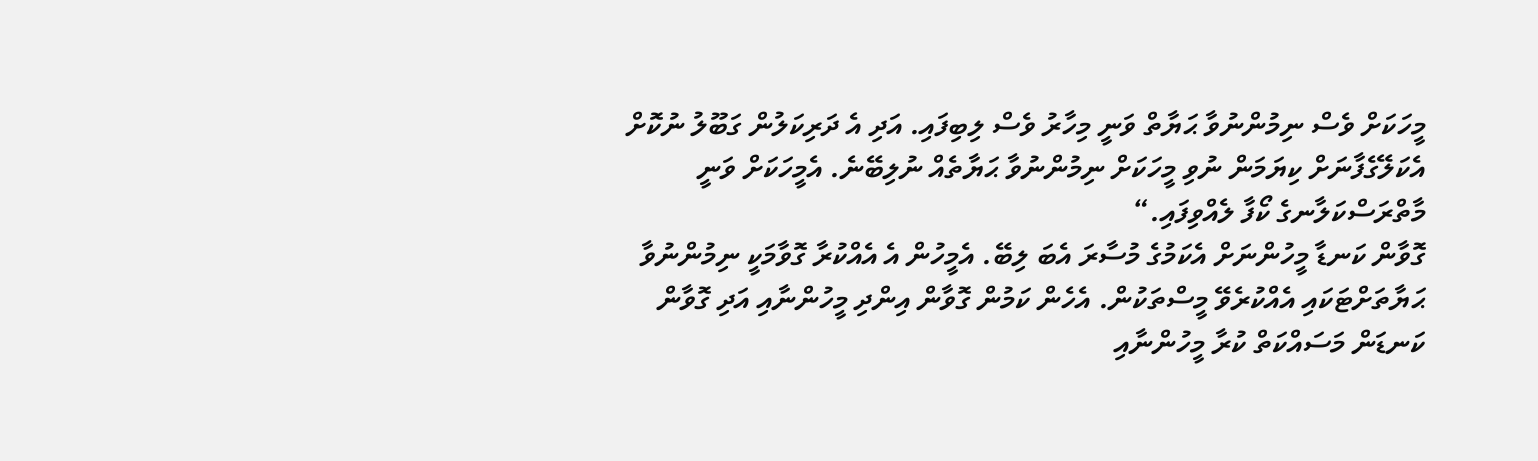މީހަކަށް ވެސް ނިމުންނުވާ ޙަޔާތް ވަނީ މިހާރު ވެސް ލިބިފައި. އަދި އެ ދަރިކަލުން ގަބޫލު ނުކޮށް އެކަލޭގެފާނަށް ކިޔަމަން ނުވި މީހަކަށް ނިމުންނުވާ ޙަޔާތެއް ނުލިބޭނެ. އެމީހަކަށް ވަނީ މާތްރަސްކަލާނގެ ކޯފާ ލެއްވިފައި.“
ގޮވާން ކަނޑާ މީހުންނަށް އެކަމުގެ މުސާރަ އެބަ ލިބޭ. އެމީހުން އެ އެއްކުރާ ގޮވާމަކީ ނިމުންނުވާ ޙަޔާތަށްޓަކައި އެއްކުރެވޭ މީސްތަކުން. އެހެން ކަމުން ގޮވާން އިންދި މީހުންނާއި އަދި ގޮވާން ކަނޑަން މަސައްކަތް ކުރާ މީހުންނާއި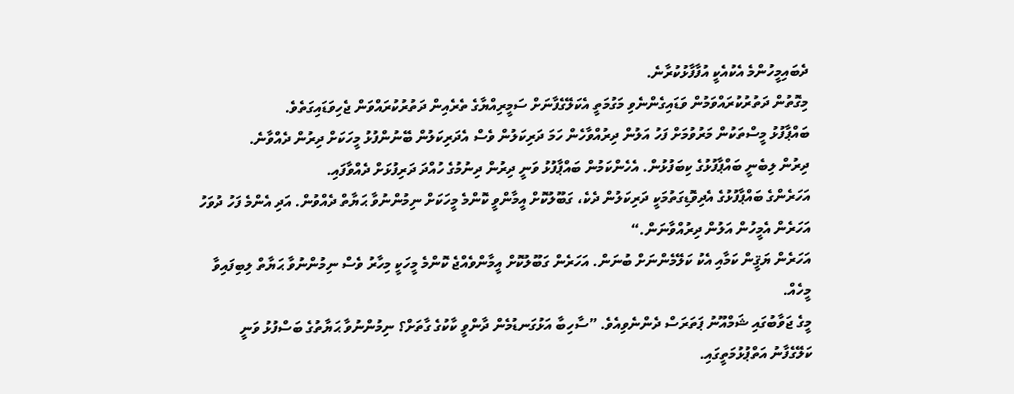ދެބައިމީހުންމެ އެކުއެކީ އުފާފާޅުކުރާނެ.
މިގޮތުން ދަތުރުކުރައްވަމުން ވަޑައިގެންނެވި މަގުމަތީ އެކަލޭގެފާނަށް ސަމީރިއްޔާގެ ތެރެއިން ދަތުރުކުރައްވަން ޖެހިވަޑައިގަތެވެ.
ބައްޕާފުޅު މީސްތަކުން މަރުވުމަށް ފަހު އަލުން ދިރުއްވާހެން ހަމަ ދަރިކަލުން ވެސް އެދަރިކަލުން ބޭނުންފުޅު މީހަކަށް ދިރުން ދެއްވާނެ.
ދިރުން ލިބެނީ ބައްޕާފުޅުގެ ކިބަފުޅުން. އެހެންކަމުން ބައްޕާފުޅު ވަނީ ދިރުން ދިނުމުގެ ހުއްދަ ދަރިފުޅަށް ދެއްވާފައި.
އަހަރެންގެ ބައްޕާފުޅުގެ އެދިވޮޑިގަތުމަކީ ދަރިކަލުން ދެކެ، ގަބޫލުކޮށް އީމާންވީ ކޮންމެ މީހަކަށް ނިމުންނުވާ ޙަޔާތް ދެއްވުން. އަދި އެންމެ ފަހު ދުވަހު އަހަރެން އެމީހުން އަލުން ދިރުއްވާނަން.“
އަހަރެން ޔަޤީން ކަމާއި އެކު ކަލޭމެންނަށް ބުނަން. އަހަރެން ގަބޫލުކޮށް އީމާންވެއްޖެ ކޮންމެ މީހަކީ މިހާރު ވެސް ނިމުންނުވާ ޙަޔާތް ލިބިފައިވާ މީހެއް.
މީގެ ޖަވާބުގައި ޝަމްއޫނު ޕަތަރަސް ދެންނެވިއެވެ. ”ސާހިބާ އަޅުގަނޑުމެން ދާންވީ ކާކުގެ ގާތަށް؟ ނިމުންނުވާ ޙަޔާތުގެ ބަސްފުޅު ވަނީ ކަލޭގެފާނު އަތްޕުޅުމަތީގައި.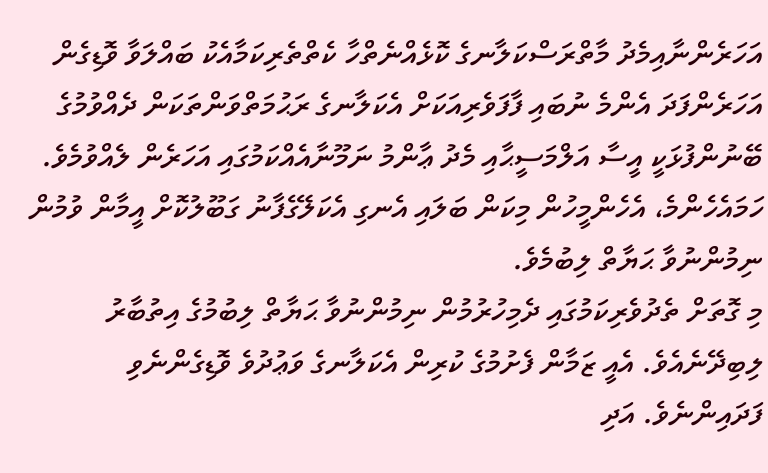އަހަރެންނާއިމެދު މާތްރަސްކަލާނގެ ކޮޅެއްނެތްހާ ކެތްތެރިކަމާއެކު ބައްލަވާ ވޮޑިގެން އަހަރެންފަދަ އެންމެ ނުބައި ފާފަވެރިއަކަށް އެކަލާނގެ ރަޙުމަތްވަންތަކަން ދެއްވުމުގެ ބޭނުންފުޅަކީ އީސާ އަލްމަސީޙާއި މެދު ޢާންމު ނަމޫނާއެއްކަމުގައި އަހަރެން ލެއްވުމެވެ. ހަމައެހެންމެ، އެހެންމީހުން މިކަން ބަލައި އެނގި އެކަލޭގެފާނު ގަބޫލުކޮށް އީމާން ވުމުން ނިމުންނުވާ ޙަޔާތް ލިބުމެވެ.
މި ގޮތަށް ތެދުވެރިކަމުގައި ދެމިހުރުމުން ނިމުންނުވާ ޙަޔާތް ލިބުމުގެ އިތުބާރު ލިބިދޭނެއެވެ. އެއީ ޒަމާން ފެށުމުގެ ކުރިން އެކަލާނގެ ވަޢުދުވެ ވޮޑިގެންނެވި ފަދައިންނެވެ. އަދި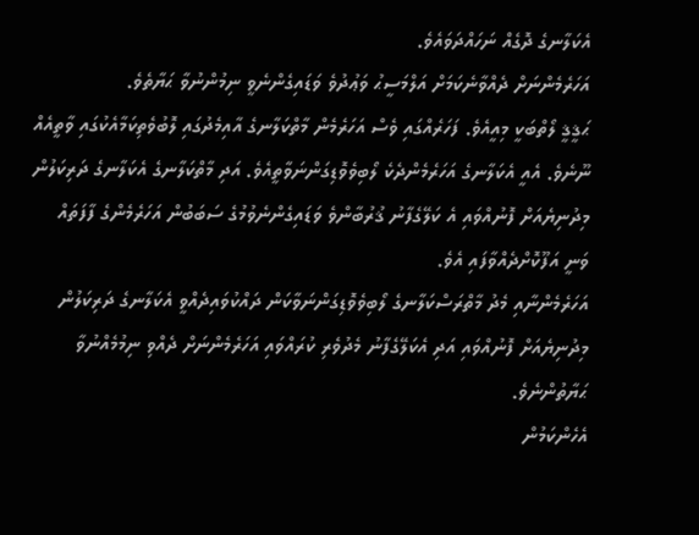އެކަލާނގެ ދޮގެއް ނަހައްދަވައެވެ.
އަހަރެމެންނަށް ދެއްވާނެކަމަށް އަލްމަސީޙު ވަޢުދުވެ ވަޑައިގެންނެވީ ނިމުންނުވާ ޙަޔާތެވެ.
ޙަޤީޤީ ލޯތްބަކީ މިއީއެވެ. ފަހަރެއްގައި ވެސް އަހަރެމެން މާތްކަލާނގެ އާއިމެދުގައި ލޮބުވެތިކަމާއެކުގައި ވާތީއެއް ނޫނެވެ. އެއީ އެކަލާނގެ އަހަރެމެންދެކެ ލޯބިވެވޮޑިގަންނަވާތީއެވެ. އަދި މާތްކަލާނގެ އެކަލާނގެ ދަރިކަލުން މިދުނިޔެއަށް ފޮނުއްވައި އެ ކަލޭގެފާނު ޤުރުބާންވެ ވަޑައިގެންނެވުމުގެ ސަބަބުން އަހަރެމެންގެ ފާފަތައް ވަނީ އަފޫކޮށްދެއްވާފައި އެވެ.
އަހަރެމެންނާއި މެދު މާތްރަސްކަލާނގެ ލޯބިވެވޮޑިގަންނަވާކަން ދައްކުވައިދެއްވީ އެކަލާނގެ ދަރިކަލުން މިދުނިޔެއަށް ފޮނުއްވައި އަދި އެކަލޭގެފާނު މެދުވެރި ކުރައްވައި އަހަރެމެންނަށް ދެއްވި ނިމުމެއްނުވާ ޙަޔާތުންނެވެ.
އެހެންކަމުން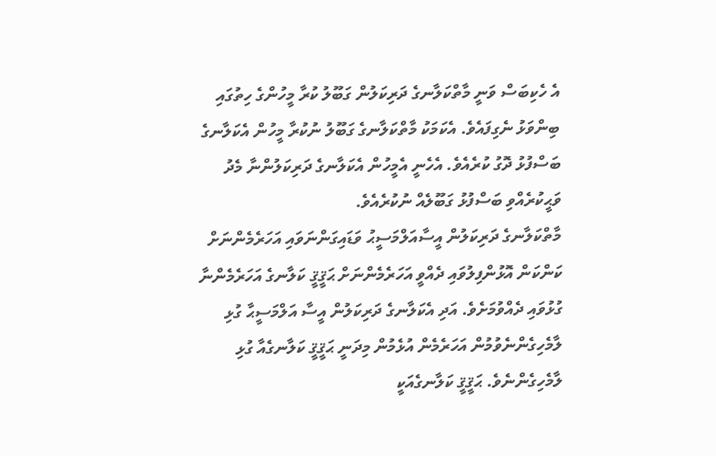އެ ހެކިބަސް ވަނީ މާތްކަލާނގެ ދަރިކަލުން ގަބޫލު ކުރާ މީހުންގެ ހިތުގައި ބިންވަޅު ނެގިފައެވެ. އެކަމަކު މާތްކަލާނގެ ގަބޫލު ނުކުރާ މީހުން އެކަލާނގެ ބަސްފުޅު ދޮގު ކުރެއެވެ. އެހެނީ އެމީހުން އެކަލާނގެ ދަރިކަލުންނާ މެދު ވަޙީކުރެއްވި ބަސްފުޅު ގަބޫލެއް ނުކުރެއެވެ.
މާތްކަލާނގެ ދަރިކަލުން އީސާއަލްމަސީޙު ވަޑައިގަންނަވައި އަހަރެމެންނަށް ކަންކަން އޮޅުންފިލުވައި ދެއްވީ އަހަރެމެންނަށް ޙަޤީޤީ ކަލާނގެ އަހަރެމެންނާ ގުޅުވައި ދެއްވުމަށެވެ. އަދި އެކަލާނގެ ދަރިކަލުން އީސާ އަލްމަސީޙާ ގުޅި ލާމެހިގެންނެވުމުން އަހަރެމެން އުޅެމުން މިދަނީ ޙަޤީޤީ ކަލާނގެއާ ގުޅި ލާމެހިގެންނެވެ. ޙަޤީޤީ ކަލާނގެއަކީ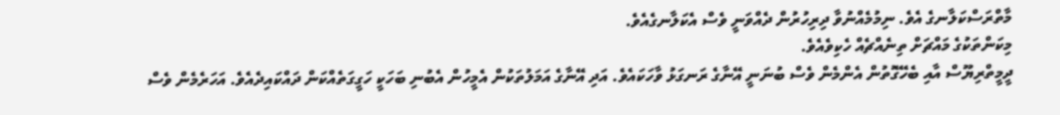މާތްރަސްކަލާނގެ އެވެ. ނިމުމެއްނުވާ ދިރިހުރުން ދެއްވަނީ ވެސް އެކަލާނގެއެވެ.
މިކަންތަކުގެ މައްޗަށް ތިނެއްޗެއް ހެކިވެއެވެ.
ދީމީތްރިޔޫސް އާއި ބެހޭގޮތުން އެންމެން ވެސް ބުނަނީ އޭނާގެ ރަނގަޅު ވާހަކައެވެ. އަދި އޭނާގެ އަމަލުތަކުން އެމީހުން އެބުނި ބަހަކީ ހަގީގަތެއްކަން ދައްކައިދެއެވެ. އަހަރެމެން ވެސް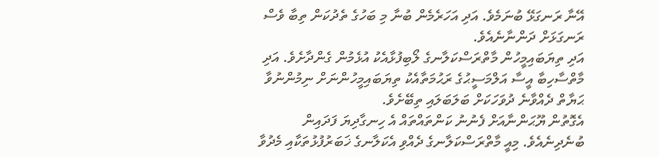އޭނާ ރަނގަޅޭ ބުނަމެވެ. އަދި އަހަރެމެން ބުނާ މި ބަހުގެ ތެދުކަން ތިބާ ވެސް ރަނގަޅަށް ދަންނާނެއެވެ.
އަދި ތިޔަބައިމީހުން މާތްރަސްކަލާނގެ ލޯބިފުޅާއެކު އުޅެމުން ގެންދާށެވެ. އަދި މާތްސާހިބާ އީސާ އަލްމަސީޙުގެ ރަޙުމަތާއެކު ތިޔަބައިމީހުންނަށް ނިމުންނުވާ ޙަޔާތް ދެއްވާނެ ދުވަހަކަށް ބަލަބަލައި ތިބޭށެވެ.
އެގޮތުން ޔޫޙަންނާއަށް ފެނުނު ކަންތައްތައް އެ ހިނގާދިޔަ ފަދައިން ބުނެދިނެއެވެ. މިއީ މާތްރަސްކަލާނގެ ދެއްވި އެކަލާނގެ ޚަބަރުފުޅުތަކާއި މެދުވާ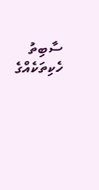ސާބިތު ހެކިތަކެއްގެ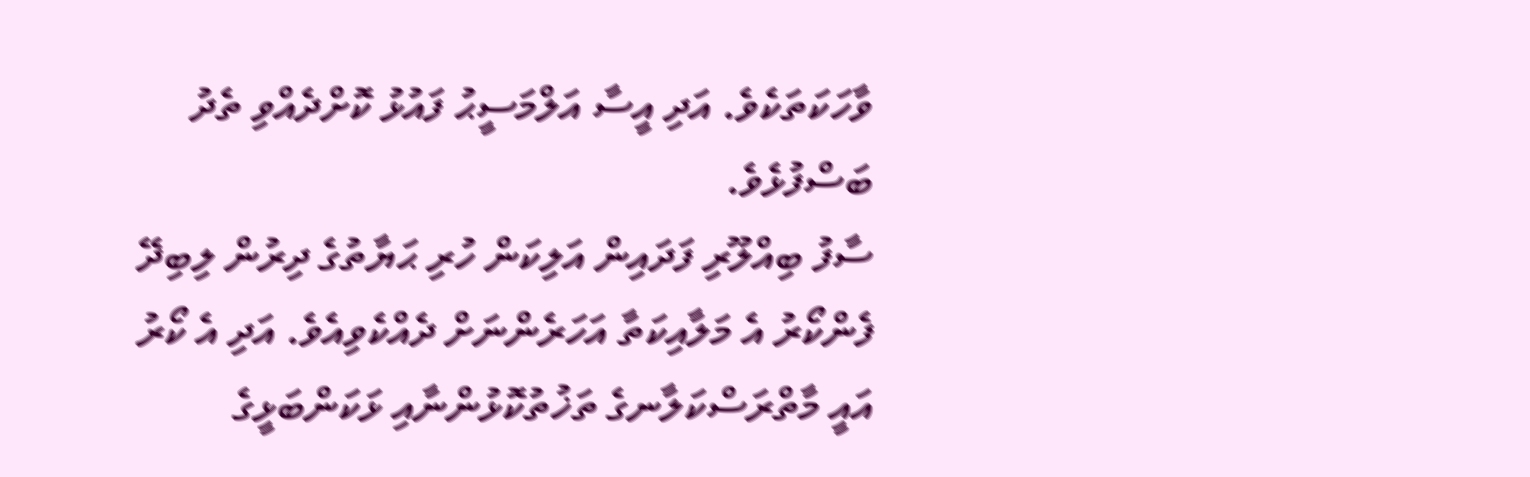ވާހަކަތަކެވެ. އަދި އީސާ އަލްމަސީޙު ފައުޅު ކޮށްދެއްވި ތެދު ބަސްފުޅެވެ.
ސާފު ބިއްލޫރި ފަދައިން އަލިކަން ހުރި ޙަޔާތުގެ ދިރުން ލިބިދޭ ފެންކޯރު އެ މަލާއިކަތާ އަހަރެންނަށް ދެއްކެވިއެވެ. އަދި އެ ކޯރު އައީ މާތްރަސްކަލާނގެ ތަޚުތުކޮޅުންނާއި ޅަކަންބަޅީގެ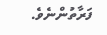ފަރާތުންނެވެ.